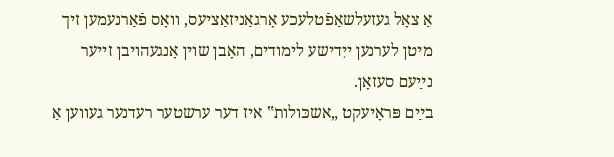אַ צאָל געזעלשאַפֿטלעכע אָרגאַניזאַציעס, וואָס פֿאַרנעמען זיך מיטן לערנען ייִדישע לימודים, האָבן שוין אָנגעהויבן זייער נײַעם סעזאָן.
בײַם פּראָיעקט „אשכּולות‟ איז דער ערשטער רעדנער געווען אַ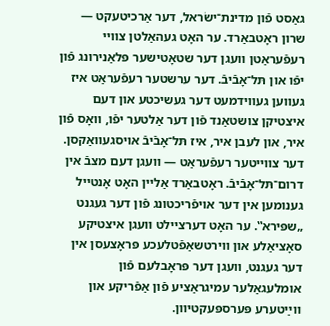גאַסט פֿון מדינת־ישׂראל, דער אַרכיטעקט — שרון ראָטבאַרד. ער האָט געהאַלטן צוויי רעפֿעראַטן וועגן דער שטאָטישער פּלאַנירונג פֿון יפֿו און תּל־אָבֿיבֿ. דער ערשטער רעפֿעראַט איז געווען געווידמעט דער געשיכטע און דעם איצטיקן צושטאַנד פֿון דער אַלטער יפֿו, וואָס פֿון איר, און לעבן איר, איז תּל־אָבֿיבֿ אויסגעוואַקסן. דער צווייטער רעפֿעראַט — וועגן דעם מצבֿ אין דרום־תּל־אָבֿיבֿ. ראָטבאַרד אַליין האָט אָנטייל גענומען אין דער אויפֿריכטונג פֿון דער געגנט „שפּירא‟. ער האָט דערציילט וועגן איצטיקע סאָציאַלע און ווירטשאַפֿטלעכע פּראָצעסן אין דער געגנט, וועגן דער פּראָבלעם פֿון אומלעגאַלער עמיגראַציע פֿון אַפֿריקע און ווײַטערע פּערספּעקטיוון.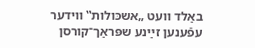באַלד וועט „אשכּולות‟ ווידער עפֿענען זײַנע שפּראַך־קורסן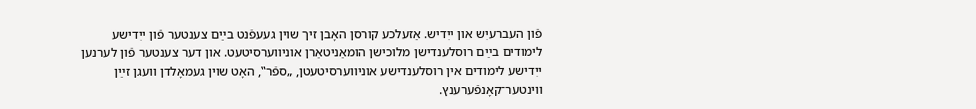פֿון העברעיִש און ייִדיש. אַזעלכע קורסן האָבן זיך שוין געעפֿנט בײַם צענטער פֿון ייִדישע לימודים בײַם רוסלענדישן מלוכישן הומאַניטאַרן אוניווערסיטעט. און דער צענטער פֿון לערנען ייִדישע לימודים אין רוסלענדישע אוניווערסיטעטן, „ספֿר‟, האָט שוין געמאָלדן וועגן זײַן ווינטער־קאָנפֿערענץ.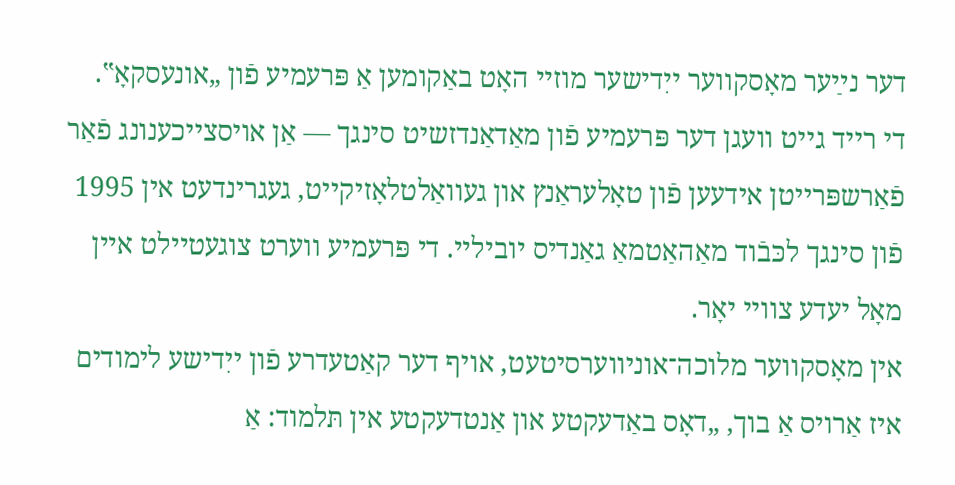דער נײַער מאָסקווער ייִדישער מוזיי האָט באַקומען אַ פּרעמיע פֿון „אונעסקאָ‟. די רייד גייט וועגן דער פּרעמיע פֿון מאַדאַנדזשיט סינגך — אַן אויסצייכענונג פֿאַר פֿאַרשפּרייטן אידעען פֿון טאָלעראַנץ און געוואַלטלאָזיקייט, געגרינדעט אין 1995 פֿון סינגך לכּבֿוד מאַהאַטמאַ גאַנדיס יוביליי. די פּרעמיע ווערט צוגעטיילט איין מאָל יעדע צוויי יאָר.
אין מאָסקווער מלוכה־אוניווערסיטעט, אויף דער קאַטעדרע פֿון ייִדישע לימודים איז אַרויס אַ בוך, „דאָס באַדעקטע און אַנטדעקטע אין תּלמוד: אַ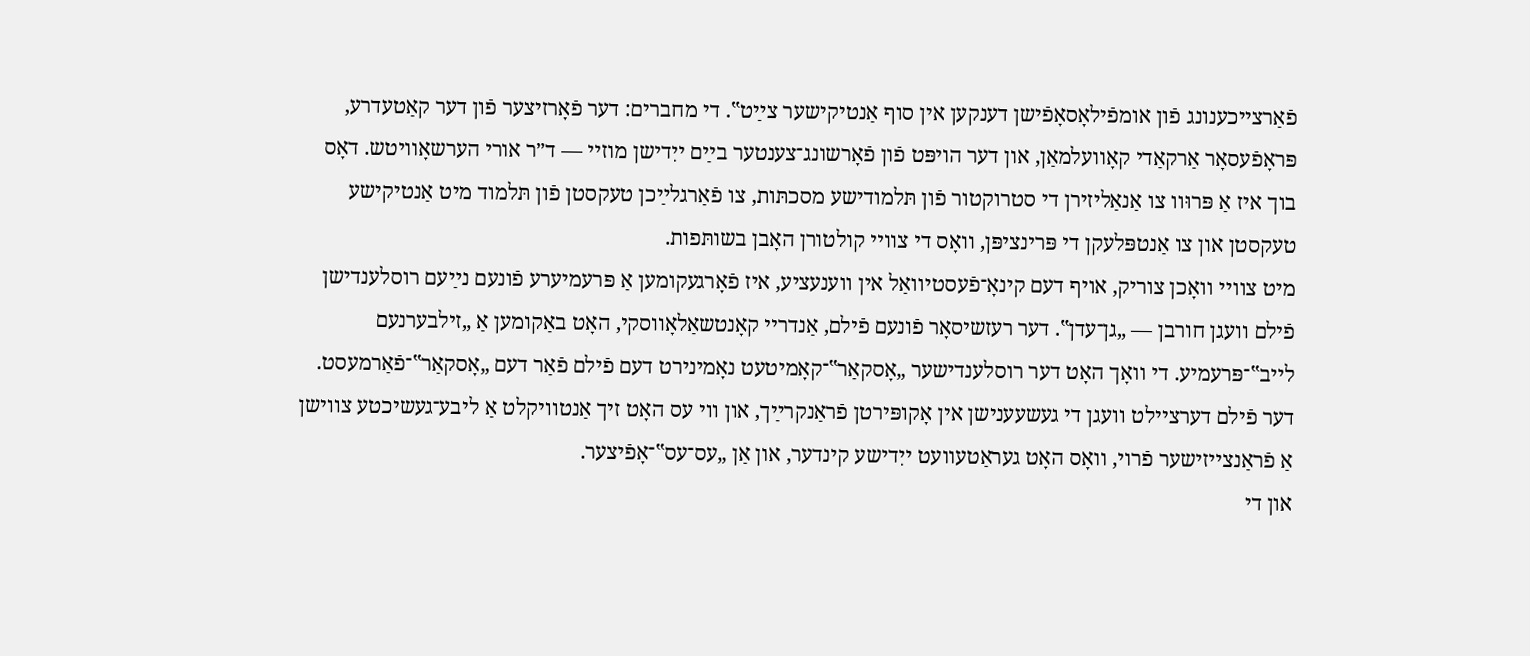פֿאַרצייכענונג פֿון אומפֿילאָסאָפֿישן דענקען אין סוף אַנטיקישער צײַט‟. די מחברים: דער פֿאָרזיצער פֿון דער קאַטעדרע, פּראָפֿעסאָר אַרקאַדי קאָוועלמאַן, און דער הויפּט פֿון פֿאָרשונג־צענטער בײַם ייִדישן מוזיי — ד״ר אורי הערשאָוויטש. דאָס בוך איז אַ פּרוּוו צו אַנאַליזירן די סטרוקטור פֿון תּלמודישע מסכתּות, צו פֿאַרגלײַכן טעקסטן פֿון תּלמוד מיט אַנטיקישע טעקסטן און צו אַנטפּלעקן די פּרינציפּן, וואָס די צוויי קולטורן האָבן בשותּפות.
מיט צוויי וואָכן צוריק, אויף דעם קינאָ־פֿעסטיוואַל אין ווענעציע, איז פֿאָרגעקומען אַ פּרעמיערע פֿונעם נײַעם רוסלענדישן פֿילם וועגן חורבן — „גן־עדן‟. דער רעזשיסאָר פֿונעם פֿילם, אַנדריי קאָנטשאַלאָווסקי, האָט באַקומען אַ „זילבערנעם לייב‟־פּרעמיע. די וואָך האָט דער רוסלענדישער „אָסקאַר‟־קאָמיטעט נאָמינירט דעם פֿילם פֿאַר דעם „אָסקאַר‟־פֿאַרמעסט. דער פֿילם דערציילט וועגן די געשעענישן אין אָקופּירטן פֿראַנקרײַך, און ווי עס האָט זיך אַנטוויקלט אַ ליבע־געשיכטע צווישן אַ פֿראַנצייזישער פֿרוי, וואָס האָט געראַטעוועט ייִדישע קינדער, און אַן „עס־עס‟־אָפֿיצער.
און די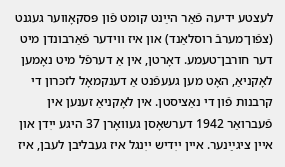לעצטע ידיעה פֿאַר הײַנט קומט פֿון פּסקאָווער געגנט (צפֿון־מערבֿ רוסלאַנד) און איז ווידער פֿאַרבונדן מיט דער חורבן־טעמע. דאָרטן, אין אַ דערפֿל מיט נאָמען לאָקניאַ, האָט מען געעפֿנט אַ דענקמאָל לזכּרון די קרבנות פֿון די נאַציסטן. אין לאָקניאַ זענען אין פֿעברואַר 1942 דערשאָסן געוואָרן 37 היגע ייִדן און איין ציגײַנער. איין ייִדיש ייִנגל איז געבליבן לעבן, איז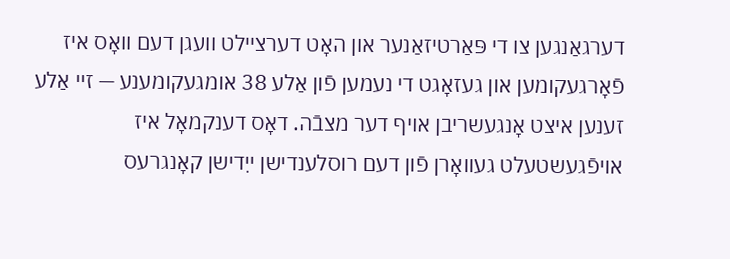דערגאַנגען צו די פּאַרטיזאַנער און האָט דערציילט וועגן דעם וואָס איז פֿאָרגעקומען און געזאָגט די נעמען פֿון אַלע 38 אומגעקומענע — זיי אַלע זענען איצט אָנגעשריבן אויף דער מצבֿה. דאָס דענקמאָל איז אויפֿגעשטעלט געוואָרן פֿון דעם רוסלענדישן ייִדישן קאָנגרעס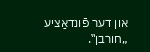און דער פֿונדאַציע „חורבן‟.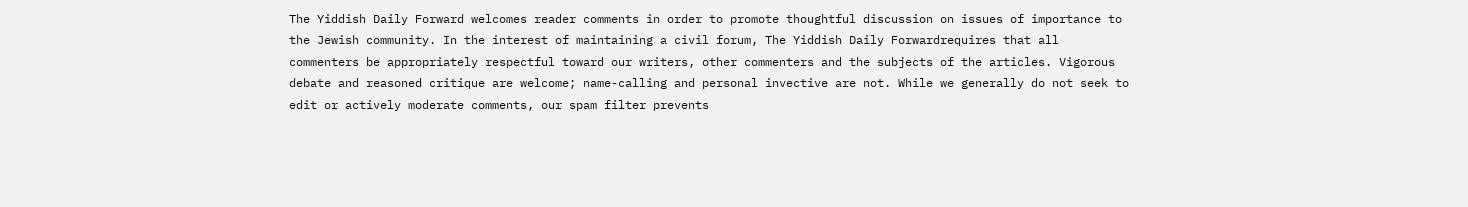The Yiddish Daily Forward welcomes reader comments in order to promote thoughtful discussion on issues of importance to the Jewish community. In the interest of maintaining a civil forum, The Yiddish Daily Forwardrequires that all commenters be appropriately respectful toward our writers, other commenters and the subjects of the articles. Vigorous debate and reasoned critique are welcome; name-calling and personal invective are not. While we generally do not seek to edit or actively moderate comments, our spam filter prevents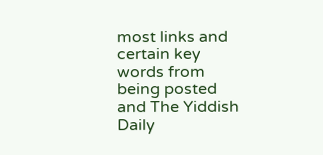most links and certain key words from being posted and The Yiddish Daily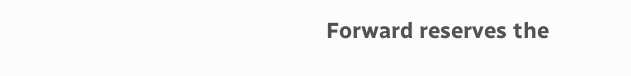Forward reserves the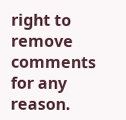right to remove comments for any reason.